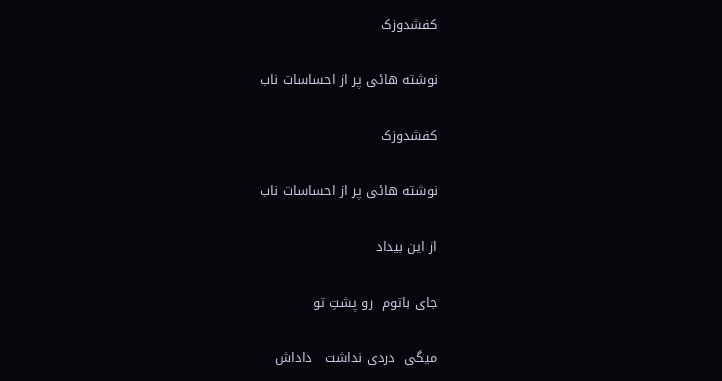کفشدوزک

نوشته هائی پر از احساسات ناب

کفشدوزک

نوشته هائی پر از احساسات ناب

از این بیداد

جای باتوم  رو پشتِ تو

میگی  دردی نداشت   داداش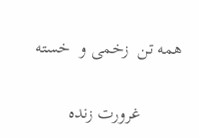همه تن  زخمی و  خسته

         غرورت زنده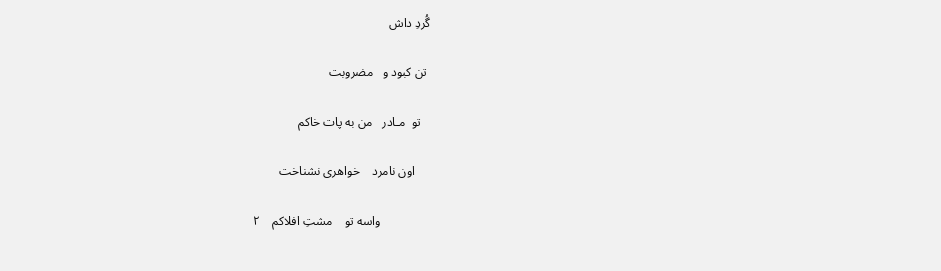گُردِ داش

 تن کبود و   مضروبت

   تو  مـادر   من به پات خاکم

     اون نامرد    خواهری نشناخت

                واسه تو    مشتِ افلاکم    ٢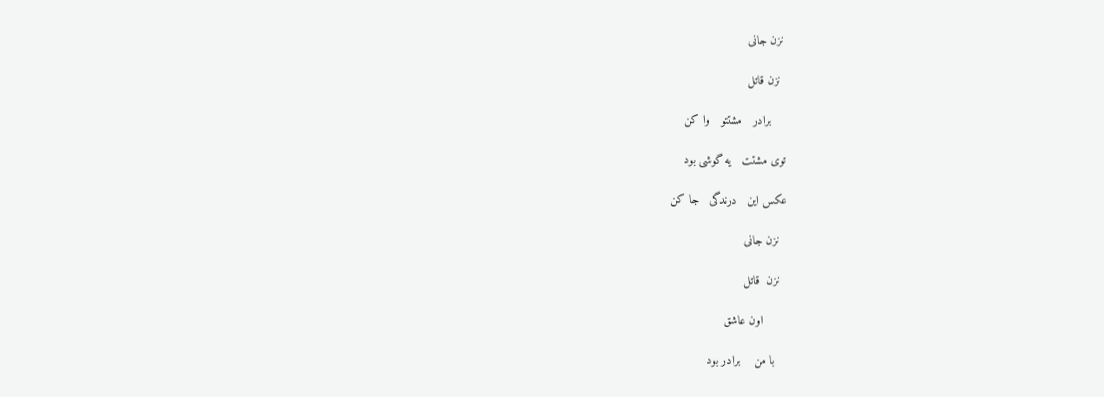نزن جانی

 نزن قاتل

    برادر   مشتتو   وا کن

توی مشتت   یه گوشی بود

عکس این   درندگی   جا کن

  نزن جانی

  نزن  قاتل

       اون عاشق

    با من    برادر بود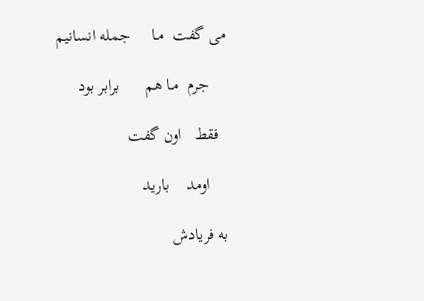می گفت  مـا     جمله انسانیم

    جرم  مـا هم      برابر بود

  فقط   اون گفت

    اومد    بارید

به فریادش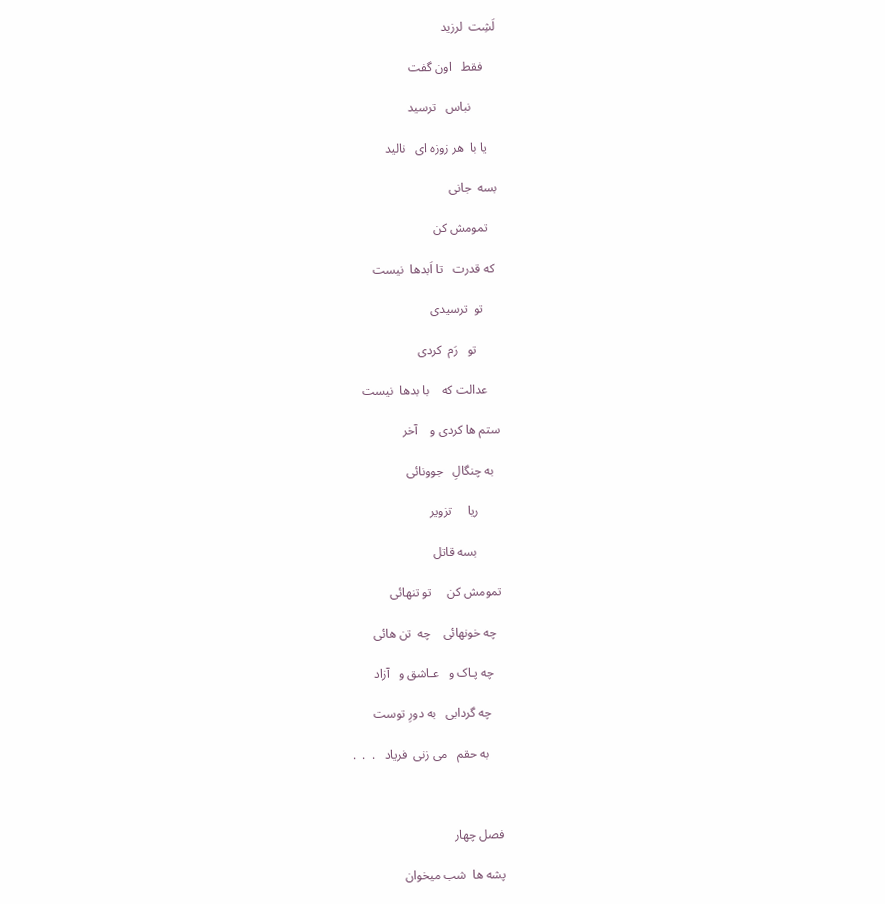لَشِت  لرزید

    فقط   اون گفت

        نباس   ترسید

   یا با  هر زوزه ای   نالید

بسه  جانی

   تمومش کن

 که قدرت   تا اَبدها  نیست

     تو  ترسیدی

       تو   رَم  کردی

    عدالت که    با بدها  نیست

ستم ها کردی و    آخر

  به چنگالِ   جوونائی

       ریا     تزویر

        بسه قاتل

تمومش کن     تو تنهائی

  چه خونهائی    چه  تن هائی

   چه پـاک و   عـاشق و   آزاد

    چه گردابی   به دورِ توست

     به حقم   می زنی  فریاد   .  .  .



فصل چهار

پشه ها  شب میخوان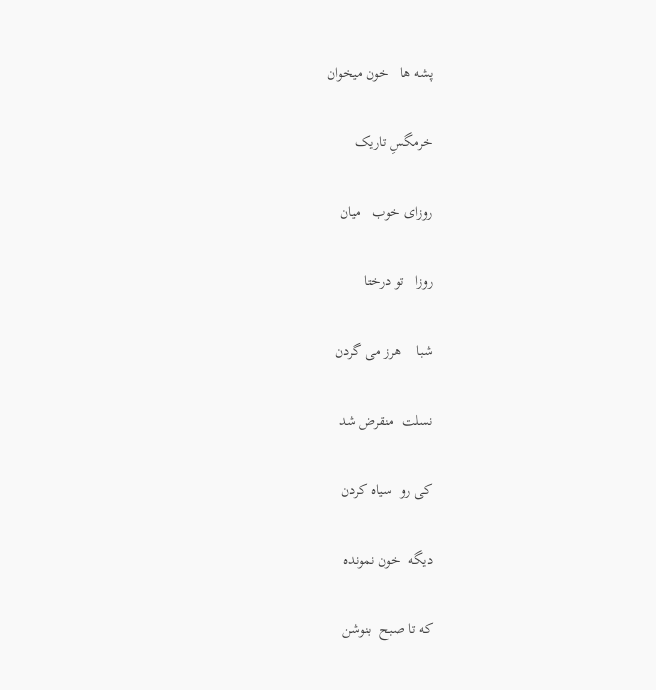پشه ها   خون میخوان

خرمگسِ تاریک

روزای خوب   میان

روزا   تو درختا

شبا    هرز می گردن

نسلت  منقرض شد

کی رو  سیاه کردن

دیگه  خون نمونده

که تا صبح  بنوشن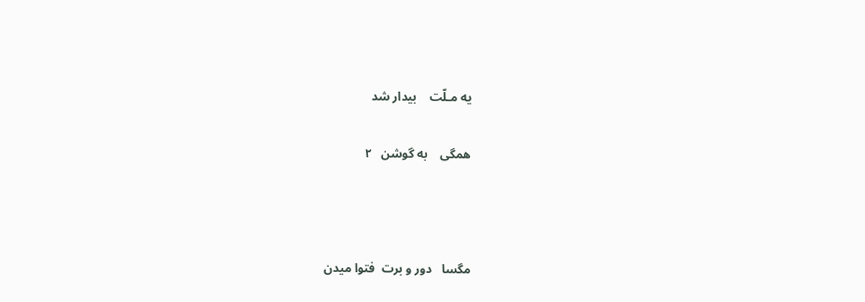یه مـلّت    بیدار شد

همگی    به گوشن   ٢



مگسا   دور و برت  فتوا میدن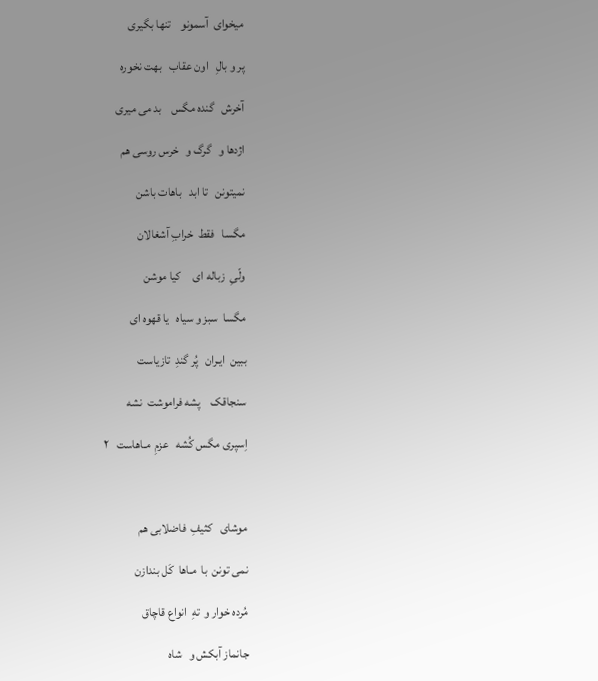میخوای  آسمونو    تنها بگیری

پر و بالِ   اون عقاب   بهت نخوره

آخرش   گنده مگس    بد می میری

اژدها و   گرگ و   خرس روسی هم

نمیتونن   تا ابد   باهات باشن

مگسا   فقط  خرابِ آشغالان

ولّیِ  زباله ای     کیا موشن

مگسا  سبز و سیاه   یا قهوه ای

ببین  ایـران   پُر گندِ  تازیاست

سنجاقک    پشه فراموشت  نشه

اِسپری مگس کُشه   عزمِ  مـاهاست   ٢



موشای   کثیفِ  فاضلابی هم

نمی تونن  با  مـاها  کَل بندازن

مُرده خوار و  تهِ  انواع قاچاق

جانماز آبکش و   شاه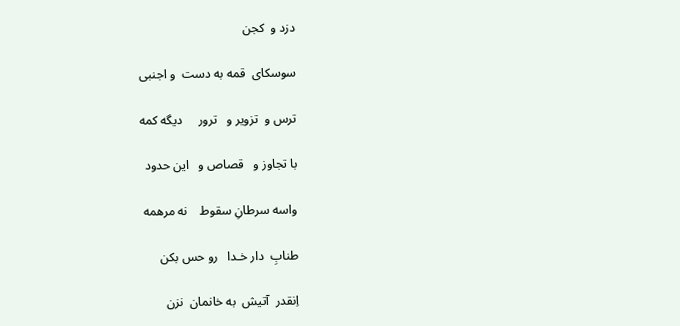دزد و  کجن

سوسکای  قمه به دست  و اجنبی

ترس و  تزویر و   ترور     دیگه کمه

با تجاوز و   قصاص و   این حدود

واسه سرطانِ سقوط    نه مرهمه

طنابِ  دار خـدا   رو حس بکن

اِنقدر  آتیش  به خانمان  نزن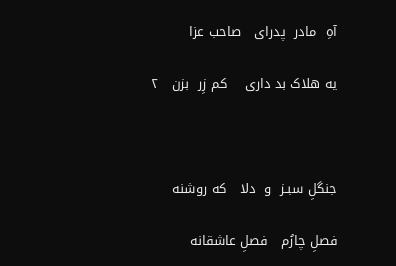آهِ  مادر  پدرای   صاحب عزا

یه هلاک بد داری    کم زِر  بزن   ٢



جنگلِ سبـز  و  دلا   که روشنه

فصلِ چارُم   فصلِ عاشقانه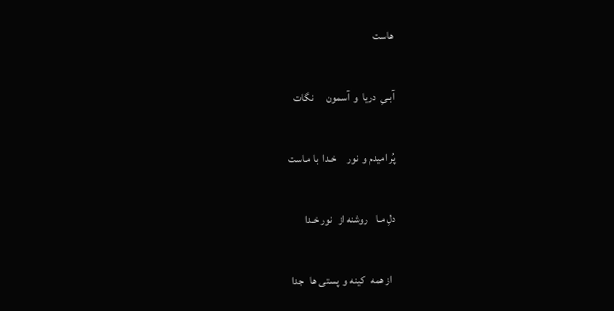هاست

آبـیِ  دریا  و  آسمون      نگات

پُر امیدم و  نور     خـدا  با مـاست

دلِ مـا    روشنه از   نور خـدا

  از همه   کینه و  پستی ها   جدا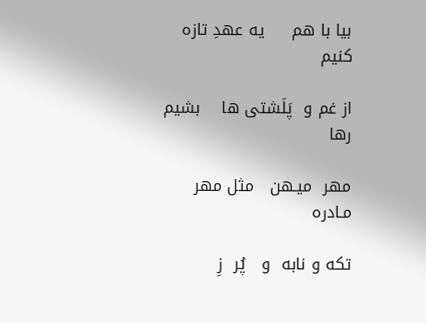بیا با هم     یه عهدِ تازه کنیم

از غم و  پَلَشتی ها    بشیم رها

مهر  میـهن   مثل مهر مـادره

تکه و نابه  و   پُر  زِ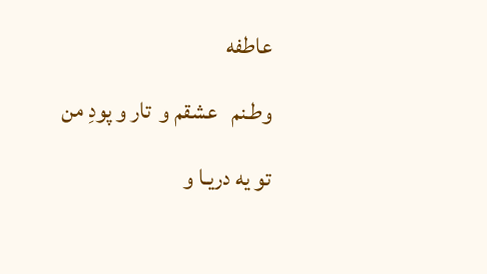عاطفه

وطـنم   عشقم و  تار و پودِ من

تو یه دریـا و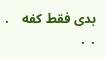بدی فقط کفه    .  .  .